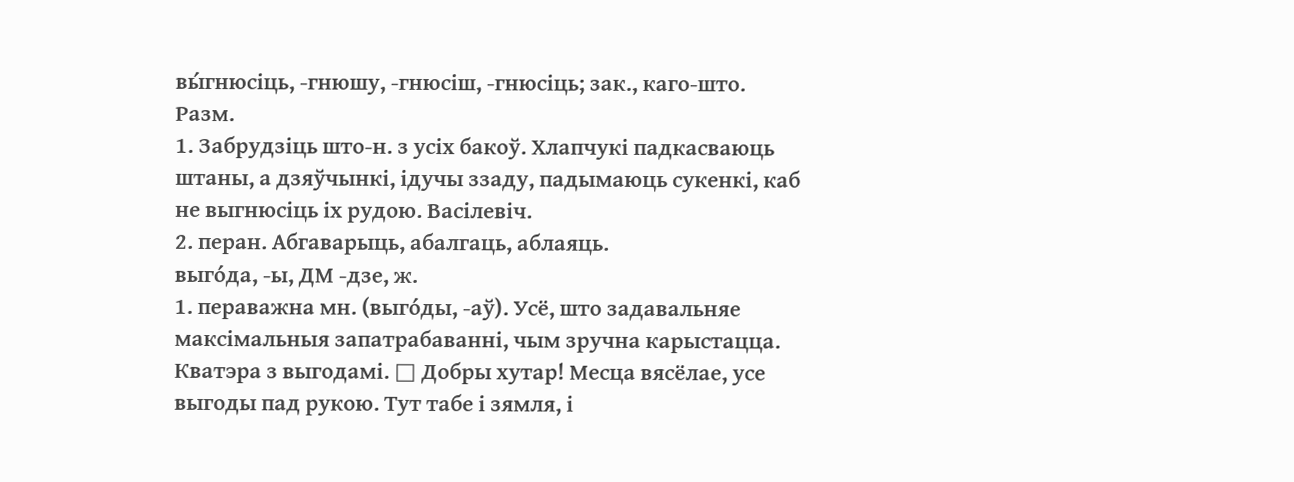вы́гнюсіць, ‑гнюшу, ‑гнюсіш, ‑гнюсіць; зак., каго-што.
Разм.
1. Забрудзіць што‑н. з усіх бакоў. Хлапчукі падкасваюць штаны, а дзяўчынкі, ідучы ззаду, падымаюць сукенкі, каб не выгнюсіць іх рудою. Васілевіч.
2. перан. Абгаварыць, абалгаць, аблаяць.
выго́да, ‑ы, ДМ ‑дзе, ж.
1. пераважна мн. (выго́ды, ‑аў). Усё, што задавальняе максімальныя запатрабаванні, чым зручна карыстацца. Кватэра з выгодамі. □ Добры хутар! Месца вясёлае, усе выгоды пад рукою. Тут табе і зямля, і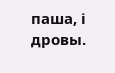паша, і дровы.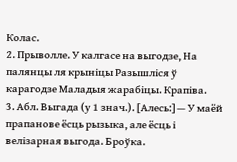Колас.
2. Прыволле. У калгасе на выгодзе, На палянцы ля крыніцы Разышліся ў карагодзе Маладыя жарабіцы. Крапіва.
3. Абл. Выгада (у 1 знач.). [Алесь:] — У маёй прапанове ёсць рызыка, але ёсць і велізарная выгода. Броўка.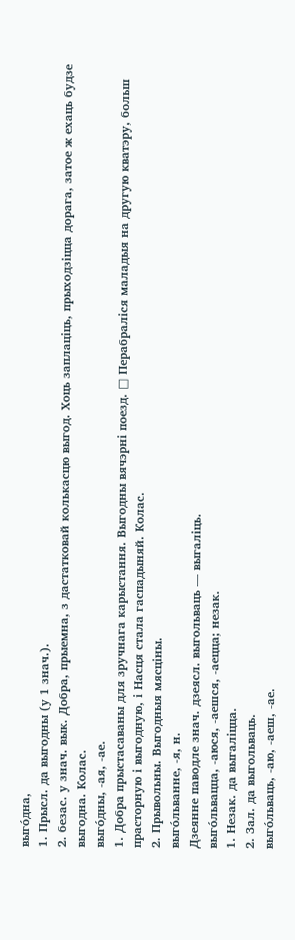выго́дна,
1. Прысл. да выгодны (у 1 знач.).
2. безас. у знач. вык. Добра, прыемна, з дастатковай колькасцю выгод. Хоць заплаціць, прыходзіцца дорага, затое ж ехаць будзе выгодна. Колас.
выго́дны, ‑ая, ‑ае.
1. Добра прыстасаваны для зручнага карыстання. Выгодны вячэрні поезд. □ Перабраліся маладыя на другую кватэру, больш прасторную і выгодную, і Насця стала гаспадыняй. Колас.
2. Прывольны. Выгодныя мясціны.
выго́льванне, ‑я, н.
Дзеянне паводле знач. дзеясл. выгольваць — выгаліць.
выго́львацца, ‑аюся, ‑аешся, ‑аецца; незак.
1. Незак. да выгаліцца.
2. Зал. да выгольваць.
выго́льваць, ‑аю, ‑аеш, ‑ае.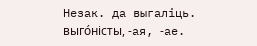Незак. да выгаліць.
выго́ністы, ‑ая, ‑ае.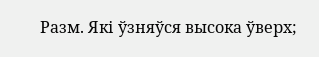Разм. Які ўзняўся высока ўверх;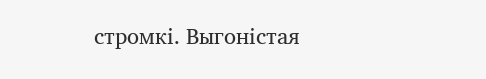стромкі. Выгоністая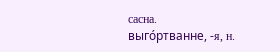сасна.
выго́ртванне, ‑я, н.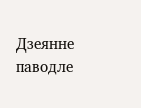Дзеянне паводле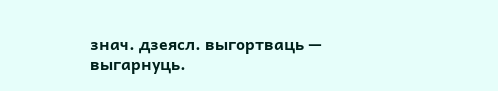знач. дзеясл. выгортваць — выгарнуць.